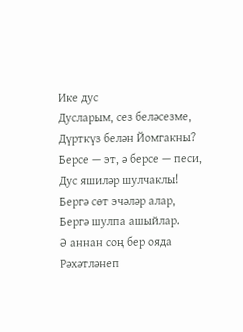Ике дус
Дусларым, сез беләсезме,
Дүрткүз белән Йомгакны?
Берсе — эт, ә берсе — песи,
Дус яшиләр шулчаклы!
Бергә сөт эчәләр алар,
Бергә шулпа ашыйлар.
Ә аннан соң бер ояда
Рәхәтләнеп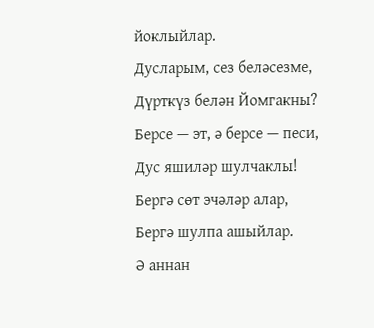йоклыйлар.
Дусларым, сез беләсезме,
Дүрткүз белән Йомгакны?
Берсе — эт, ә берсе — песи,
Дус яшиләр шулчаклы!
Бергә сөт эчәләр алар,
Бергә шулпа ашыйлар.
Ә аннан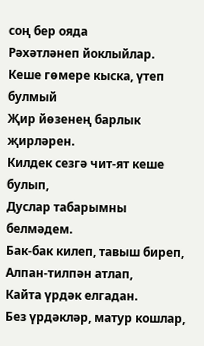соң бер ояда
Рәхәтләнеп йоклыйлар.
Кеше гөмере кыска, үтеп булмый
Җир йөзенең барлык җирләрен.
Килдек сезгә чит-ят кеше булып,
Дуслар табарымны белмәдем.
Бак-бак килеп, тавыш биреп,
Алпан-тилпән атлап,
Кайта үрдәк елгадан.
Без үрдәкләр, матур кошлар,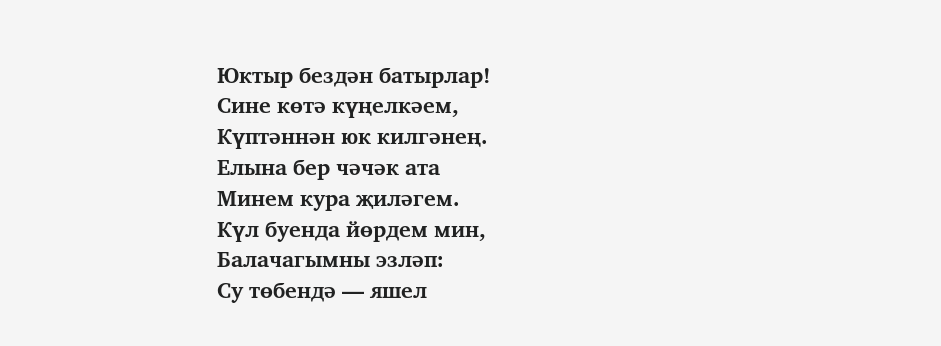Юктыр бездән батырлар!
Сине көтә күңелкәем,
Күптәннән юк килгәнең.
Елына бер чәчәк ата
Минем кура җиләгем.
Күл буенда йөрдем мин,
Балачагымны эзләп:
Су төбендә — яшел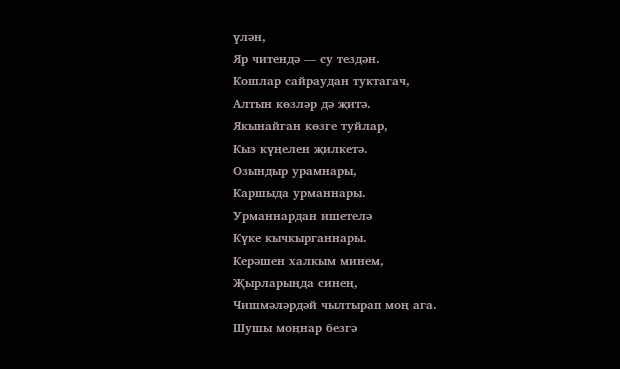үлән,
Яр читендә — су тездән.
Кошлар сайраудан туктагач,
Алтын көзләр дә җитә.
Якынайган көзге туйлар,
Кыз күңелен җилкетә.
Озындыр урамнары,
Каршыда урманнары.
Урманнардан ишетелә
Күке кычкырганнары.
Керәшен халкым минем,
Җырларыңда синең,
Чишмәләрдәй чылтырап моң ага.
Шушы моңнар безгә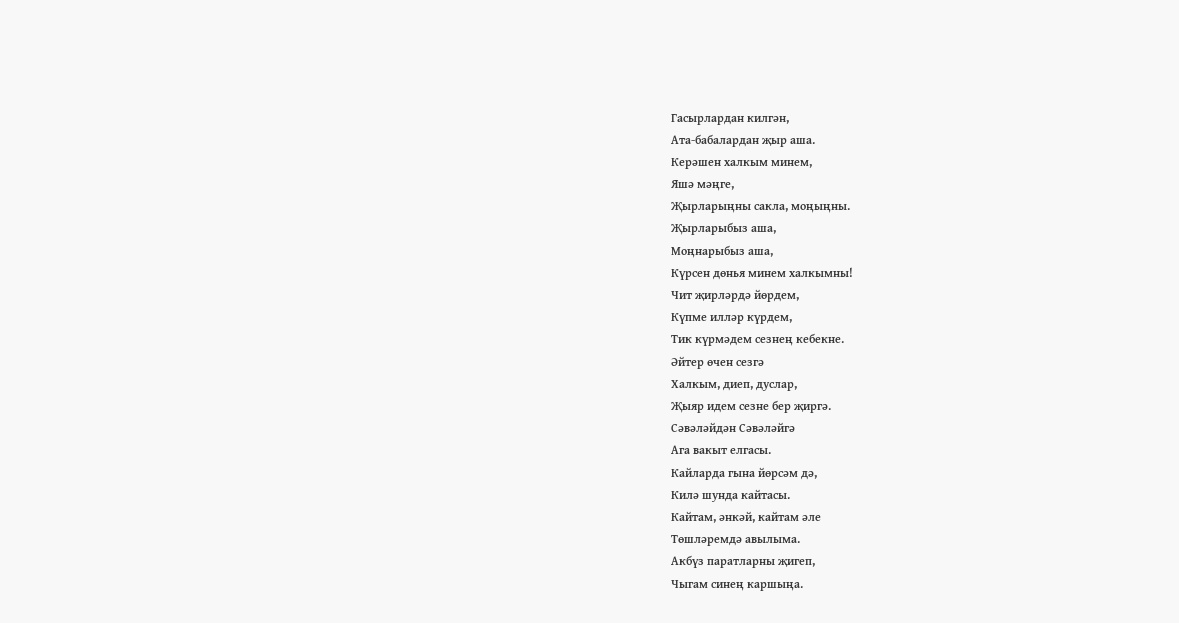Гасырлардан килгән,
Ата-бабалардан җыр аша.
Керәшен халкым минем,
Яшә мәңге,
Җырларыңны сакла, моңыңны.
Җырларыбыз аша,
Моңнарыбыз аша,
Күрсен дөнья минем халкымны!
Чит җирләрдә йөрдем,
Күпме илләр күрдем,
Тик күрмәдем сезнең кебекне.
Әйтер өчен сезгә
Халкым, диеп, дуслар,
Җыяр идем сезне бер җиргә.
Сәвәләйдән Сәвәләйгә
Ага вакыт елгасы.
Кайларда гына йөрсәм дә,
Килә шунда кайтасы.
Кайтам, әнкәй, кайтам әле
Төшләремдә авылыма.
Акбүз паратларны җигеп,
Чыгам синең каршыңа.